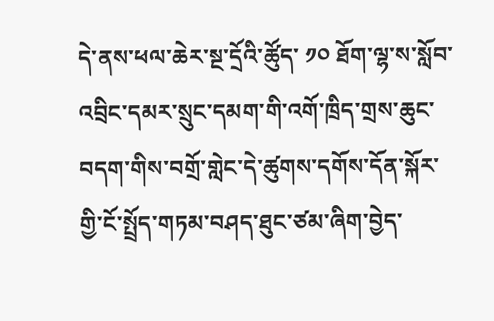དེ་ནས་ཕལ་ཆེར་སྔ་དྲོའི་ཚོུད་ ༡༠ ཐོག་ལྷ་ས་སློབ་འབྲིང་དམར་སྲུང་དམག་གི་འགོ་ཁྲིད་གྲས་ཆུང་བདག་གིས་བགྲོ་གླེང་དེ་ཚུགས་དགོས་དོན་སྐོར་གྱི་ངོ་སྤྲོད་གཏམ་བཤད་ཐུང་ཙམ་ཞིག་བྱེད་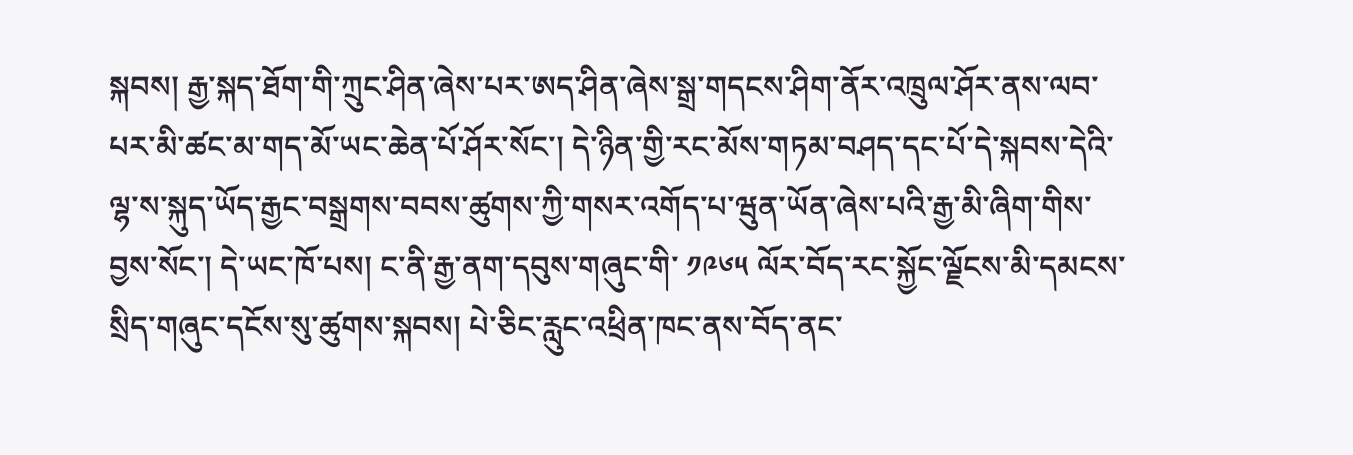སྐབས། རྒྱ་སྐད་ཐོག་གི་ཀྲུང་ཤིན་ཞེས་པར་ཨད་ཤིན་ཞེས་སྒྲ་གདངས་ཤིག་ནོར་འཁྲུལ་ཤོར་ནས་ལབ་པར་མི་ཚང་མ་གད་མོ་ཡང་ཆེན་པོ་ཤོར་སོང་། དེ་ཉིན་གྱི་རང་མོས་གཏམ་བཤད་དང་པོ་དེ་སྐབས་དེའི་ལྷ་ས་སྐུད་ཡོད་རྒྱང་བསྒྲགས་བབས་ཚུགས་ཀྱི་གསར་འགོད་པ་ཝུན་ཡོན་ཞེས་པའི་རྒྱ་མི་ཞིག་གིས་བྱས་སོང་། དེ་ཡང་ཁོ་པས། ང་ནི་རྒྱ་ནག་དབུས་གཞུང་གི་ ༡༩༦༥ ལོར་བོད་རང་སྐྱོང་ལྗོངས་མི་དམངས་སྲིད་གཞུང་དངོས་སུ་ཚུགས་སྐབས། པེ་ཅིང་རླུང་འཕྲིན་ཁང་ནས་བོད་ནང་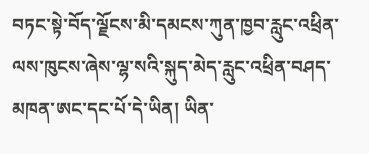བཏང་སྟེ་བོད་ལྗོངས་མི་དམངས་ཀུན་ཁྱབ་རླུང་འཕྲིན་ལས་ཁུངས་ཞེས་ལྷ་སའི་སྐུད་མེད་རླུང་འཕྲིན་བཤད་མཁན་ཨང་དང་པོ་དེ་ཡིན། ཡིན་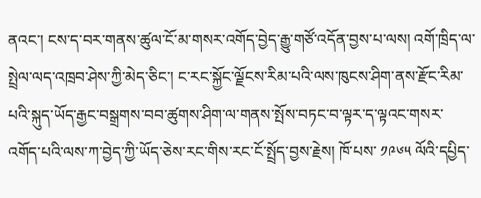ནའང་། ངས་ད་བར་གནས་ཚུལ་ངོ་མ་གསར་འགོད་བྱེད་རྒྱུ་གཙོ་འདོན་བྱས་པ་ལས། འགོ་ཁྲིད་ལ་སྤྲེལ་ལད་འཁྲབ་ཤེས་ཀྱི་མེད་ཅིང་། ང་རང་སྐྱོང་ལྗོངས་རིམ་པའི་ལས་ཁུངས་ཤིག་ནས་རྫོང་རིམ་པའི་སྐུད་ཡོད་རྒྱང་བསྒྲགས་བབ་ཚུགས་ཤིག་ལ་གནས་སྤོས་བཏང་བ་ལྟར་ད་ལྟའང་གསར་འགོད་པའི་ལས་ཀ་བྱེད་ཀྱི་ཡོད་ཅེས་རང་གིས་རང་ངོ་སྤྲོད་བྱས་རྗེས། ཁོ་པས་ ༡༩༦༥ ལོའི་དཔྱིད་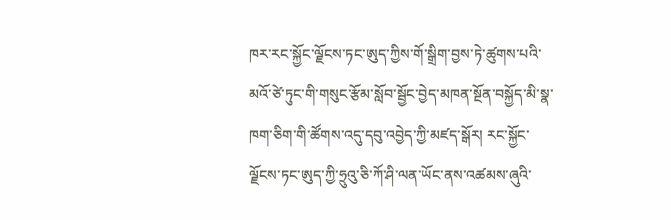ཁར་རང་སྐྱོང་ལྗོངས་ཏང་ཨུད་ཀྱིས་གོ་སྒྲིག་བྱས་ཏེ་ཚུགས་པའི་མའོ་ཙེ་ཏུང་གི་གསུང་རྩོམ་སློབ་སྦྱོང་བྱེད་མཁན་སྔོན་བསྐྱོད་མི་སྣ་ཁག་ཅིག་གི་ཚོགས་འདུ་དབུ་འབྱེད་ཀྱི་མཛད་སྒོར། རང་སྐྱོང་ལྗོངས་ཏང་ཨུད་ཀྱི་ཧྲུའུ་ཅི་ཀོ་ཤི་ལན་ཡོང་ནས་འཚམས་ཞུའི་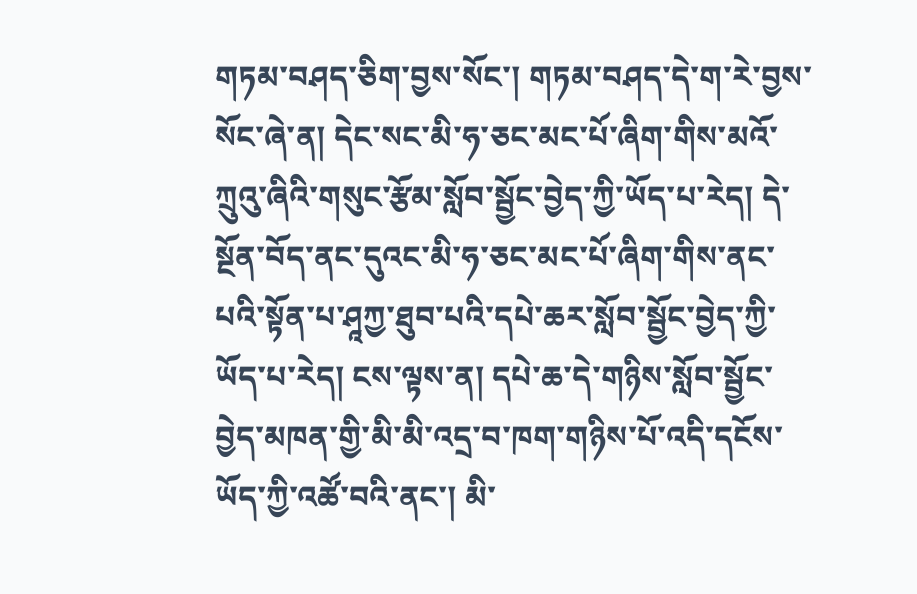གཏམ་བཤད་ཅིག་བྱས་སོང་། གཏམ་བཤད་དེ་ག་རེ་བྱས་སོང་ཞེ་ན། དེང་སང་མི་ཧ་ཅང་མང་པོ་ཞིག་གིས་མའོ་ཀྲུའུ་ཞིའི་གསུང་རྩོམ་སློབ་སྦྱོང་བྱེད་ཀྱི་ཡོད་པ་རེད། དེ་སྔོན་བོད་ནང་དུའང་མི་ཧ་ཅང་མང་པོ་ཞིག་གིས་ནང་པའི་སྟོན་པ་ཤཱཀྱ་ཐུབ་པའི་དཔེ་ཆར་སློབ་སྦྱོང་བྱེད་ཀྱི་ཡོད་པ་རེད། ངས་ལྟས་ན། དཔེ་ཆ་དེ་གཉིས་སློབ་སྦྱོང་བྱེད་མཁན་གྱི་མི་མི་འདྲ་བ་ཁག་གཉིས་པོ་འདི་དངོས་ཡོད་ཀྱི་འཚོ་བའི་ནང་། མི་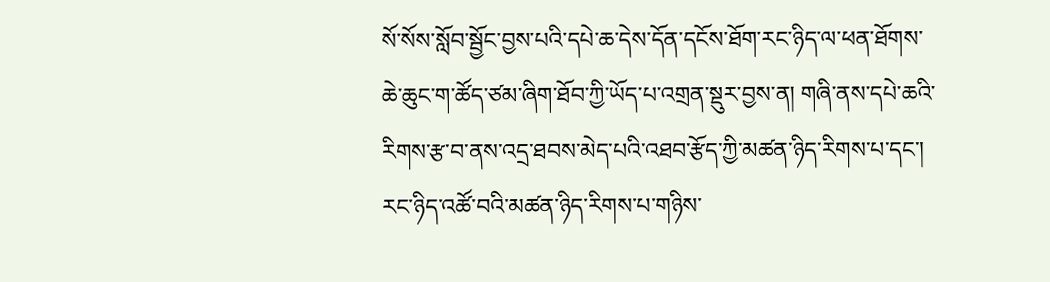སོ་སོས་སློབ་སྦྱོང་བྱས་པའི་དཔེ་ཆ་དེས་དོན་དངོས་ཐོག་རང་ཉིད་ལ་ཕན་ཐོགས་ཆེ་ཆུང་ག་ཚོད་ཙམ་ཞིག་ཐོབ་ཀྱི་ཡོད་པ་འགྲན་སྡུར་བྱས་ན། གཞི་ནས་དཔེ་ཆའི་རིགས་རྩ་བ་ནས་འདྲ་ཐབས་མེད་པའི་འཐབ་རྩོད་ཀྱི་མཚན་ཉིད་རིགས་པ་དང་། རང་ཉིད་འཚོ་བའི་མཚན་ཉིད་རིགས་པ་གཉིས་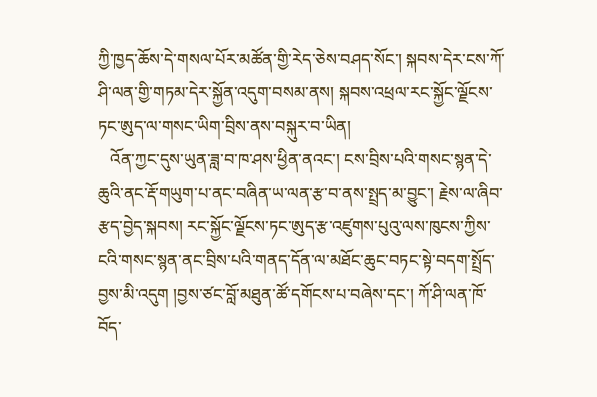ཀྱི་ཁྱད་ཆོས་དེ་གསལ་པོར་མཚོན་གྱི་རེད་ཅེས་བཤད་སོང་། སྐབས་དེར་ངས་ཀོ་ཤི་ལན་གྱི་གཏམ་དེར་སྐྱོན་འདུག་བསམ་ནས། སྐབས་འཕྲལ་རང་སྐྱོང་ལྗོངས་ཏང་ཨུད་ལ་གསང་ཡིག་བྲིས་ནས་བསྐུར་བ་ཡིན།
   འོན་ཀྱང་དུས་ཡུན་ཟླ་བ་ཁ་ཤས་ཕྱིན་ནའང་། ངས་བྲིས་པའི་གསང་སྙན་དེ་ཆུའི་ནང་རྡོ་གཡུག་པ་ནང་བཞིན་ཡ་ལན་རྩ་བ་ནས་སྤྲད་མ་བྱུང་། རྗེས་ལ་ཞིབ་རྩད་བྱེད་སྐབས། རང་སྐྱོང་ལྗོངས་ཏང་ཨུད་རྩ་འཛུགས་པུའུ་ལས་ཁུངས་ཀྱིས་ངའི་གསང་སྙན་ནང་བྲིས་པའི་གནད་དོན་ལ་མཐོང་ཆུང་བཏང་སྟེ་བདག་སྤྲོད་བྱས་མི་འདུག །བྱས་ཙང་བློ་མཐུན་ཚོ་དགོངས་པ་བཞེས་དང་། ཀོ་ཤི་ལན་ཁོ་བོད་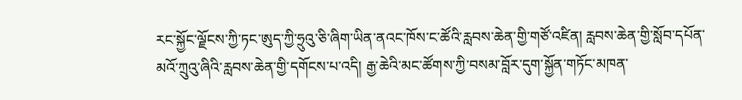རང་སྐྱོང་ལྗོངས་ཀྱི་ཏང་ཨུད་ཀྱི་ཧྲུའུ་ཅི་ཞིག་ཡིན་ནའང་ཁོས་ང་ཚོའི་རླབས་ཆེན་གྱི་གཙོ་འཛིན། རླབས་ཆེན་གྱི་སློབ་དཔོན་མའོ་ཀྲུའུ་ཞིའི་རླབས་ཆེན་གྱི་དགོངས་པ་འདི། རྒྱ་ཆེའི་མང་ཚོགས་ཀྱི་བསམ་བློར་དུག་སྐྱོན་གཏོང་མཁན་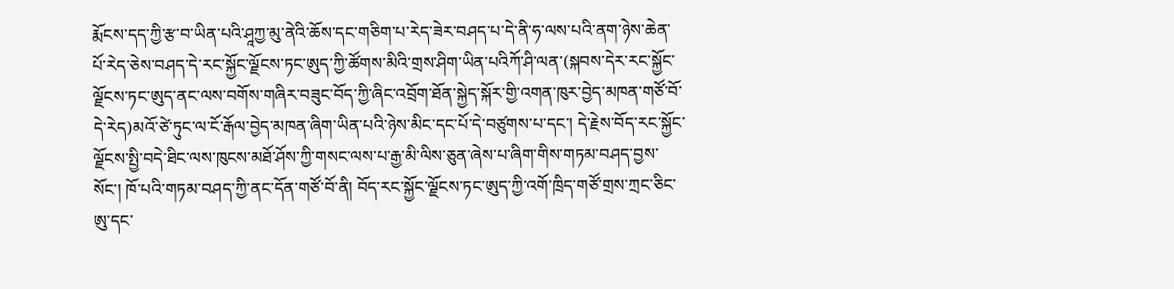རྨོངས་དད་ཀྱི་རྩ་བ་ཡིན་པའི་ཤཱཀྱ་མུ་ནེའི་ཆོས་དང་གཅིག་པ་རེད་ཟེར་བཤད་པ་དེ་ནི་ཧ་ལས་པའི་ནག་ཉེས་ཆེན་པོ་རེད་ཅེས་བཤད་དེ་རང་སྐྱོང་ལྗོངས་ཏང་ཨུད་ཀྱི་ཚོགས་མིའི་གྲས་ཤིག་ཡིན་པའིཀོ་ཤི་ལན་(སྐབས་དེར་རང་སྐྱོང་ལྗོངས་ཏང་ཨུད་ནང་ལས་བགོས་གཞིར་བཟུང་བོད་ཀྱི་ཞིང་འབྲོག་ཐོན་སྐྱེད་སྐོར་གྱི་འགན་ཁུར་བྱེད་མཁན་གཙོ་བོ་དེ་རེད)མའོ་ཙེ་ཏུང་ལ་ངོ་རྒོལ་བྱེད་མཁན་ཞིག་ཡིན་པའི་ཉེས་མིང་དང་པོ་དེ་བཙུགས་པ་དང་། དེ་རྗེས་བོད་རང་སྐྱོང་ལྗོངས་སྤྱི་བདེ་ཐིང་ལས་ཁུངས་མཐོ་ཤོས་ཀྱི་གསང་ལས་པ་རྒྱ་མི་ལིས་ཅུན་ཞེས་པ་ཞིག་གིས་གཏམ་བཤད་བྱས་སོང་། ཁོ་པའི་གཏམ་བཤད་ཀྱི་ནང་དོན་གཙོ་བོ་ནི། བོད་རང་སྐྱོང་ལྗོངས་ཏང་ཨུད་ཀྱི་འགོ་ཁྲིད་གཙོ་གྲས་ཀྲང་ཅིང་ཨུ་དང་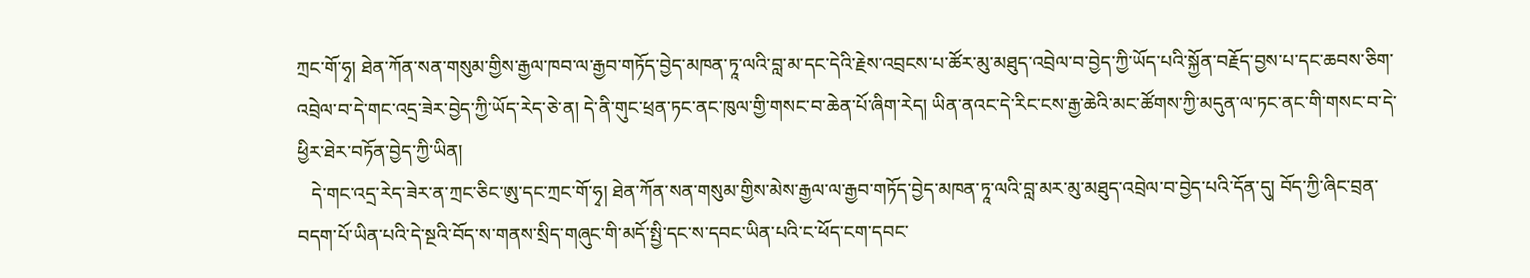ཀྲང་གོ་ཧྭ། ཐེན་ཀོན་སན་གསུམ་གྱིས་རྒྱལ་ཁབ་ལ་རྒྱབ་གཏོད་བྱེད་མཁན་ཏཱ་ལའི་བླ་མ་དང་དེའི་རྗེས་འབྲངས་པ་ཚོར་མུ་མཐུད་འབྲེལ་བ་བྱེད་ཀྱི་ཡོད་པའི་སྐྱོན་བརྗོད་བྱས་པ་དང་ཆབས་ཅིག་འབྲེལ་བ་དེ་གང་འདྲ་ཟེར་བྱེད་ཀྱི་ཡོད་རེད་ཅེ་ན། དེ་ནི་གུང་ཕྲན་ཏང་ནང་ཁུལ་གྱི་གསང་བ་ཆེན་པོ་ཞིག་རེད། ཡིན་ནའང་དེ་རིང་ངས་རྒྱ་ཆེའི་མང་ཚོགས་ཀྱི་མདུན་ལ་ཏང་ནང་གི་གསང་བ་དེ་ཕྱིར་ཐེར་བཏོན་བྱེད་ཀྱི་ཡིན།
   དེ་གང་འདྲ་རེད་ཟེར་ན་ཀྲང་ཅིང་ཨུ་དང་ཀྲང་གོ་ཧྭ། ཐེན་ཀོན་སན་གསུམ་གྱིས་མེས་རྒྱལ་ལ་རྒྱབ་གཏོད་བྱེད་མཁན་ཏཱ་ལའི་བླ་མར་མུ་མཐུད་འབྲེལ་བ་བྱེད་པའི་དོན་དུ། བོད་ཀྱི་ཞིང་བྲན་བདག་པོ་ཡིན་པའི་དེ་སྔའི་བོད་ས་གནས་སྲིད་གཞུང་གི་མདོ་སྤྱི་དང་ས་དབང་ཡིན་པའི་ང་ཕོད་ངག་དབང་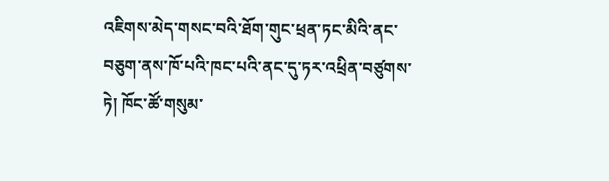འཇིགས་མེད་གསང་བའི་ཐོག་གུང་ཕྲན་ཏང་མིའི་ནང་བཅུག་ནས་ཁོ་པའི་ཁང་པའི་ནང་དུ་ཏར་འཕྲིན་བཙུགས་ཏེ། ཁོང་ཚོ་གསུམ་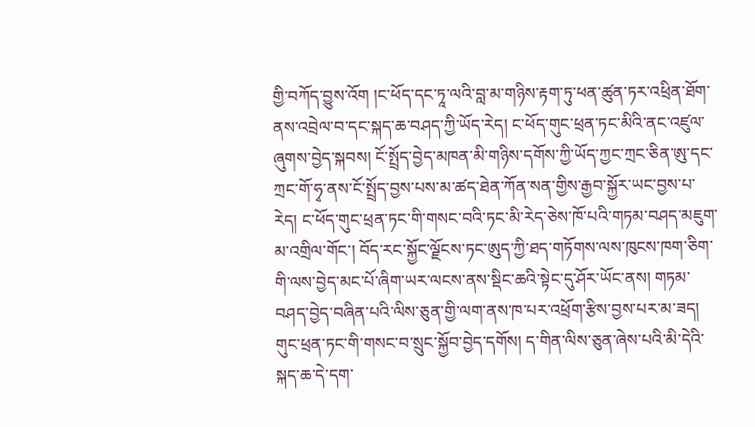གྱི་བཀོད་བྱུས་འོག །ང་ཕོད་དང་ཏཱ་ལའི་བླ་མ་གཉིས་རྟག་ཏུ་ཕན་ཚུན་ཏར་འཕྲིན་ཐོག་ནས་འབྲེལ་བ་དང་སྐད་ཆ་བཤད་ཀྱི་ཡོད་རེད། ང་ཕོད་གུང་ཕྲན་ཏང་མིའི་ནང་འཛུལ་ཞུགས་བྱེད་སྐབས། ངོ་སྤྲོད་བྱེད་མཁན་མི་གཉིས་དགོས་ཀྱི་ཡོད་ཀྱང་ཀྲང་ཅིན་ཨུ་དང་ཀྲང་གོ་ཧྭ་ནས་ངོ་སྤྲོད་བྱས་པས་མ་ཚད་ཐེན་ཀོན་སན་གྱིས་རྒྱབ་སྐྱོར་ཡང་བྱས་པ་རེད། ང་ཕོད་གུང་ཕྲན་ཏང་གི་གསང་བའི་ཏང་མི་རེད་ཅེས་ཁོ་པའི་གཏམ་བཤད་མཇུག་མ་འགྲིལ་གོང་། བོད་རང་སྐྱོང་ལྗོངས་ཏང་ཨུད་ཀྱི་ཐད་གཏོགས་ལས་ཁུངས་ཁག་ཅིག་གི་ལས་བྱེད་མང་པོ་ཞིག་ཡར་ལངས་ནས་སྡིང་ཆའི་སྟེང་དུ་ཤོར་ཡོང་ནས། གཏམ་བཤད་བྱེད་བཞིན་པའི་ལིས་ཅུན་གྱི་ལག་ནས་ཁ་པར་འཕྲོག་རྩིས་བྱས་པར་མ་ཟད། གུང་ཕྲན་ཏང་གི་གསང་བ་སྲུང་སྐྱོབ་བྱེད་དགོས། ད་གིན་ལིས་ཅུན་ཞེས་པའི་མི་དེའི་སྐད་ཆ་དེ་དག་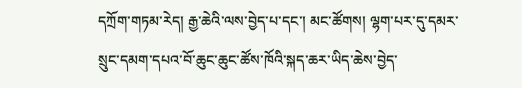དཀྲོག་གཏམ་རེད། རྒྱ་ཆེའི་ལས་བྱེད་པ་དང་། མང་ཚོགས། ལྷག་པར་དུ་དམར་སྲུང་དམག་དཔའ་བོ་ཆུང་ཆུང་ཚོས་ཁོའི་སྐད་ཆར་ཡིད་ཆེས་བྱེད་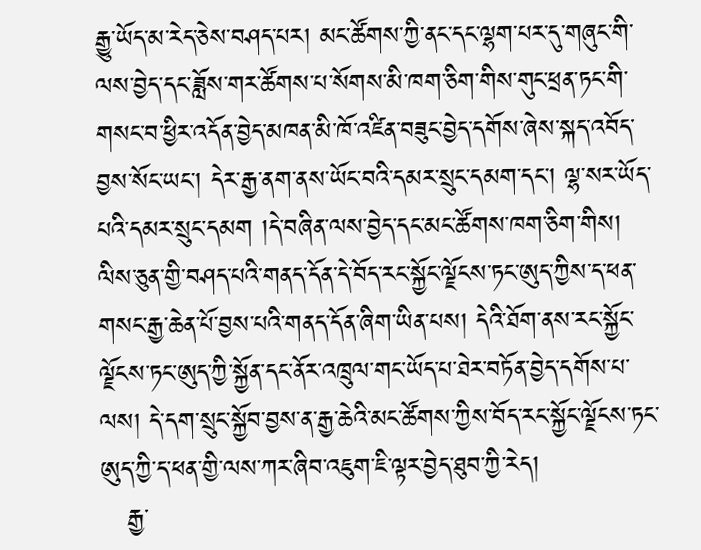རྒྱུ་ཡོད་མ་རེད་ཅེས་བཤད་པར། མང་ཚོགས་ཀྱི་ནང་དང་ལྷག་པར་དུ་གཞུང་གི་ལས་བྱེད་དང་ཟློས་གར་ཚོགས་པ་སོགས་མི་ཁག་ཅིག་གིས་གུང་ཕྲན་ཏང་གི་གསང་བ་ཕྱིར་འདོན་བྱེད་མཁན་མི་ཁོ་འཛིན་བཟུང་བྱེད་དགོས་ཞེས་སྐད་འབོད་བྱས་སོང་ཡང་། དེར་རྒྱ་ནག་ནས་ཡོང་བའི་དམར་སྲུང་དམག་དང་། ལྷ་སར་ཡོད་པའི་དམར་སྲུང་དམག །དེ་བཞིན་ལས་བྱེད་དང་མང་ཚོགས་ཁག་ཅིག་གིས། ལིས་ཅུན་གྱི་བཤད་པའི་གནད་དོན་དེ་བོད་རང་སྐྱོང་ལྗོངས་ཏང་ཨུད་ཀྱིས་ད་ཕན་གསང་རྒྱ་ཆེན་པོ་བྱས་པའི་གནད་དོན་ཞིག་ཡིན་པས། དེའི་ཐོག་ནས་རང་སྐྱོང་ལྗོངས་ཏང་ཨུད་ཀྱི་སྐྱོན་དང་ནོར་འཁྲུལ་གང་ཡོད་པ་ཐེར་བཏོན་བྱེད་དགོས་པ་ལས། དེ་དག་སྲུང་སྐྱོབ་བྱས་ན་རྒྱ་ཆེའི་མང་ཚོགས་ཀྱིས་བོད་རང་སྐྱོང་ལྗོངས་ཏང་ཨུད་ཀྱི་ད་ཕན་གྱི་ལས་ཀར་ཞིབ་འཇུག་ཇི་ལྟར་བྱེད་ཐུབ་ཀྱི་རེད།
   རྒྱ་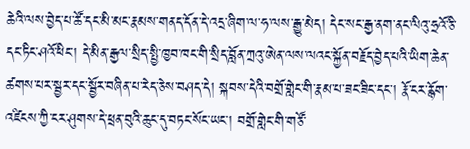ཆེའི་ལས་བྱེད་པ་ཚོ་དང་མི་མང་རྣམས་གནད་དོན་དེ་འདྲ་ཞིག་ལ་ཧ་ལས་རྒྱུ་མེད། དེང་སང་རྒྱ་ནག་ནང་ལིའུ་ཧྲའོ་ཅི་དང་ཏིང་ཤའོ་ཕིང་། དེ་མིན་རྒྱལ་སྲིད་སྤྱི་ཁྱབ་ཁང་གི་སྲིད་བློན་ཀྲའུ་ཨེན་ལས་ལའང་སྐྱོན་བརྗོད་བྱེད་པའི་ཡིག་ཆེན་ཚགས་པར་སྦྱར་དང་སྦྱོར་བཞིན་པ་རེད་ཅེས་བཤད་དེ། སྐབས་དེའི་བགྲོ་གླེང་གི་རྣམ་པ་ཟང་ཟིང་དང་། རྣོ་ངར་རྙོག་འཛིངས་ཀྱི་ངར་ཤུགས་དེ་ཕྲན་བུའི་ཆུང་དུ་བཏང་སོང་ཡང་། བགྲོ་གླེང་གི་གཙོ་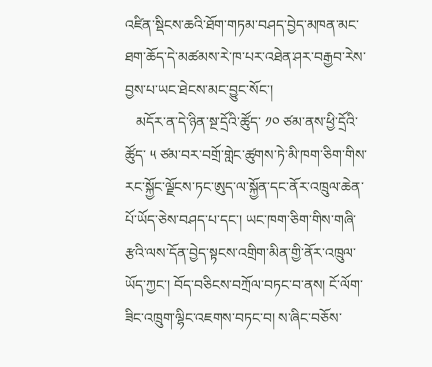འཛིན་སྡིངས་ཆའི་ཐོག་གཏམ་བཤད་བྱེད་མཁན་མང་ཐག་ཆོད་དེ་མཚམས་རེ་ཁ་པར་འཐེན་ཤར་བརྒྱབ་རེས་བྱས་པ་ཡང་ཐེངས་མང་བྱུང་སོང་།
   མདོར་ན་དེ་ཉིན་སྔ་དྲོའི་ཚོུད་ ༡༠ ཙམ་ནས་ཕྱི་དྲོའི་ཚོུད་ ༥ ཙམ་བར་བགྲོ་གླེང་ཚུགས་ཏེ་མི་ཁག་ཅིག་གིས་རང་སྐྱོང་ལྗོངས་ཏང་ཨུད་ལ་སྐྱོན་དང་ནོར་འཁྲུལ་ཆེན་པོ་ཡོད་ཅེས་བཤད་པ་དང་། ཡང་ཁག་ཅིག་གིས་གཞི་རྩའི་ལས་དོན་བྱེད་སྟངས་འགྲིག་མིན་གྱི་ནོར་འཁྲུལ་ཡོད་ཀྱང་། བོད་བཅིངས་བཀྲོལ་བཏང་བ་ནས། ངོ་ལོག་ཟིང་འཁྲུག་ལྷིང་འཇགས་བཏང་བ། ས་ཞིང་བཅོས་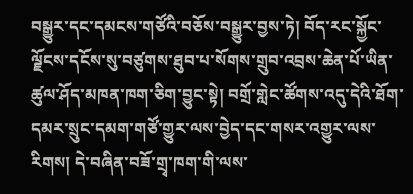བསྒྱུར་དང་དམངས་གཙོའི་བཅོས་བསྒྱུར་བྱས་ཏེ། བོད་རང་སྐྱོང་ལྗོངས་དངོས་སུ་བཙུགས་ཐུབ་པ་སོགས་གྲུབ་འབྲས་ཆེན་པོ་ཡིན་ཚུལ་ཤོད་མཁན་ཁག་ཅིག་བྱུང་སྟེ། བགྲོ་གླེང་ཚོགས་འདུ་དེའི་ཐོག་དམར་སྲུང་དམག་གཙོ་གྱུར་ལས་བྱེད་དང་གསར་འགྱུར་ལས་རིགས། དེ་བཞིན་བཟོ་གྲྭ་ཁག་གི་ལས་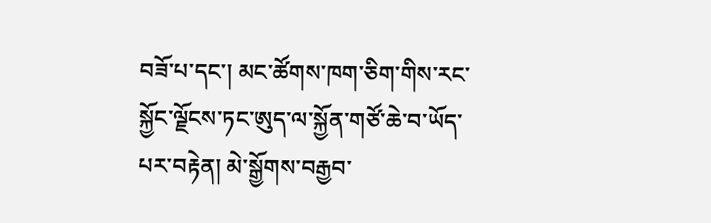བཟོ་པ་དང་། མང་ཚོགས་ཁག་ཅིག་གིས་རང་སྐྱོང་ལྗོངས་ཏང་ཨུད་ལ་སྐྱོན་གཙོ་ཆེ་བ་ཡོད་པར་བརྟེན། མེ་སྒྱོགས་བརྒྱབ་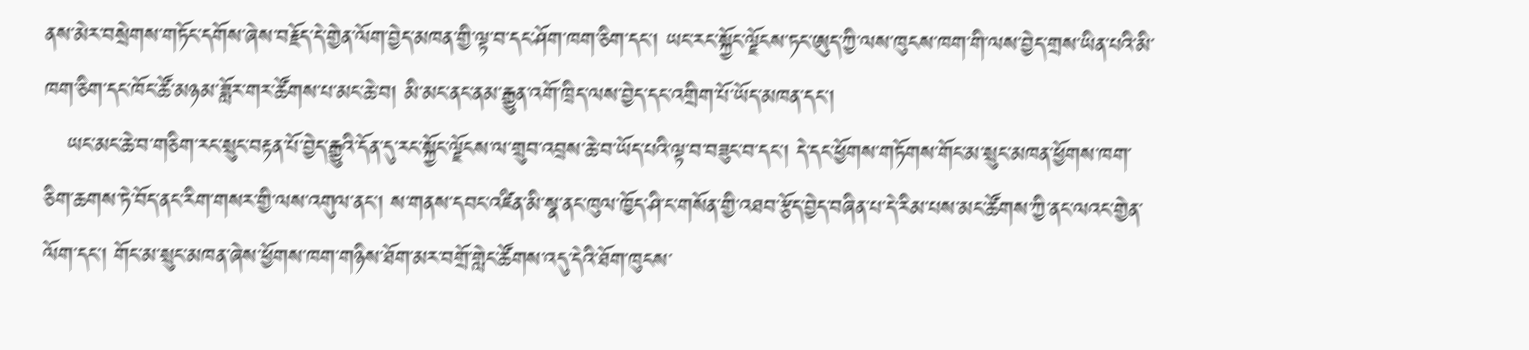ནས་མེར་བསྲེགས་གཏོང་དགོས་ཞེས་བརྗོད་དེ་གྱེན་ལོག་བྱེད་མཁན་གྱི་ལྟ་བ་དང་ཤོག་ཁག་ཅིག་དང་། ཡང་རང་སྐྱོང་ལྗོངས་ཏང་ཨུད་ཀྱི་ལས་ཁུངས་ཁག་གི་ལས་བྱེད་གྲས་ཡིན་པའི་མི་ཁག་ཅིག་དང་ཁོང་ཚོ་མཉམ་ཟློར་གར་ཚོགས་པ་མང་ཆེ་བ། མི་མང་ནང་ནམ་རྒྱུན་འགོ་ཁྲིད་ལས་བྱེད་དང་འགྲིག་པོ་ཡོད་མཁན་དང་།
   ཡང་མང་ཆེ་བ་གཅིག་རང་སྲུང་བརྟན་པོ་བྱེད་རྒྱུའི་དོན་དུ་རང་སྐྱོང་ལྗོངས་ལ་གྲུབ་འབྲས་ཆེ་བ་ཡོད་པའི་ལྟ་བ་བཟུང་བ་དང་། དེ་དང་ཕྱོགས་གཏོགས་གོང་མ་སྲུང་མཁན་ཕྱོགས་ཁག་ཅིག་ཆགས་ཏེ་བོད་ནང་རིག་གསར་གྱི་ལས་འགུལ་ནང་། ས་གནས་དབང་འཛིན་མི་སྣ་ནང་ཁུལ་ཁྱོད་ཤི་ང་གསོན་གྱི་འཐབ་རྩོད་བྱེད་བཞིན་པ་དེ་རིམ་པས་མང་ཚོགས་ཀྱི་ནང་ལའང་གྱེན་ལོག་དང་། གོང་མ་སྲུང་མཁན་ཞེས་ཕྱོགས་ཁག་གཉིས་ཐོག་མར་བགྲོ་གླེང་ཚོགས་འདུ་དེའི་ཐོག་ཁུངས་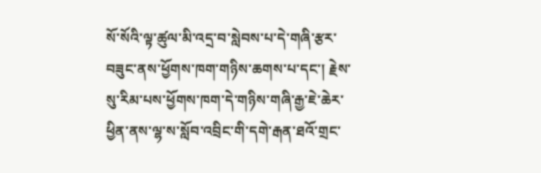སོ་སོའི་ལྟ་ཚུལ་མི་འདྲ་བ་སླེབས་པ་དེ་གཞི་རྩར་བཟུང་ནས་ཕྱོགས་ཁག་གཉིས་ཆགས་པ་དང་། རྗེས་སུ་རིམ་པས་ཕྱོགས་ཁག་དེ་གཉིས་གཞི་རྒྱ་ཇེ་ཆེར་ཕྱིན་ནས་ལྷ་ས་སློབ་འབྲིང་གི་དགེ་རྒན་ཐའོ་གྲང་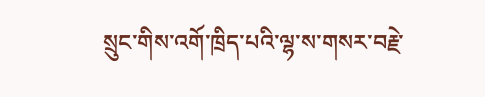སྲུང་གིས་འགོ་ཁྲིད་པའི་ལྷ་ས་གསར་བརྗེ་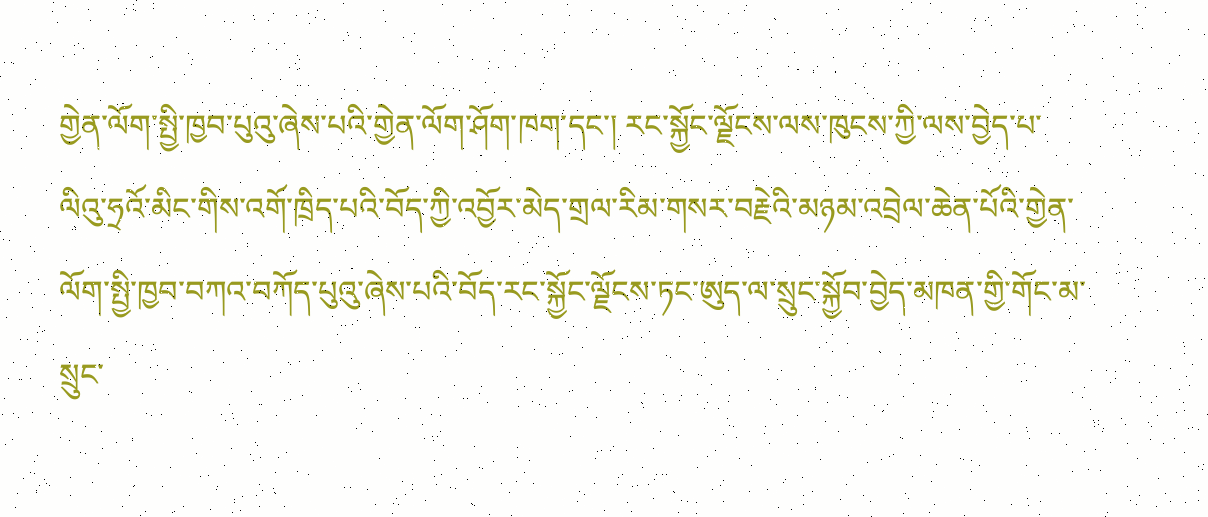གྱེན་ལོག་སྤྱི་ཁྱབ་པུའུ་ཞེས་པའི་གྱེན་ལོག་ཤོག་ཁག་དང་། རང་སྐྱོང་ལྗོངས་ལས་ཁུངས་ཀྱི་ལས་བྱེད་པ་ལིའུ་ཧྲའོ་མིང་གིས་འགོ་ཁྲིད་པའི་བོད་ཀྱི་འབྱོར་མེད་གྲལ་རིམ་གསར་བརྗེའི་མཉམ་འབྲེལ་ཆེན་པོའི་གྱེན་ལོག་སྤྱི་ཁྱབ་བཀའ་བཀོད་པུའུ་ཞེས་པའི་བོད་རང་སྐྱོང་ལྗོངས་ཏང་ཨུད་ལ་སྲུང་སྐྱོབ་བྱེད་མཁན་གྱི་གོང་མ་སྲུང་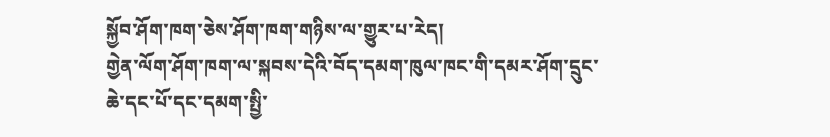སྐྱོབ་ཤོག་ཁག་ཅེས་ཤོག་ཁག་གཉིས་ལ་གྱུར་པ་རེད།
གྱེན་ལོག་ཤོག་ཁག་ལ་སྐབས་དེའི་བོད་དམག་ཁུལ་ཁང་གི་དམར་ཤོག་དྲུང་ཆེ་དང་པོ་དང་དམག་སྤྱི་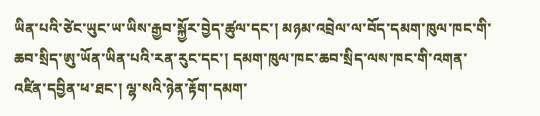ཡིན་པའི་ཙེང་ཡུང་ཡ་ཡིས་རྒྱབ་སྐྱོར་བྱེད་ཚུལ་དང་། མཉམ་འབྲེལ་ལ་བོད་དམག་ཁུལ་ཁང་གི་ཆབ་སྲིད་ཨུ་ཡོན་ཡིན་པའི་རན་རུང་དང་། དམག་ཁུལ་ཁང་ཆབ་སྲིད་ལས་ཁང་གི་འགན་འཛིན་དབྱིན་ཕ་ཐང་། ལྷ་སའི་ཉེན་རྟོག་དམག་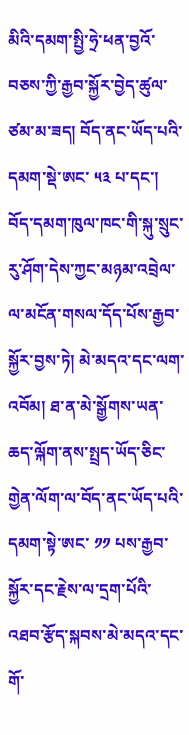མིའི་དམག་སྤྱི་ཧྲེ་ཕན་བྱའོ་བཅས་ཀྱི་རྒྱབ་སྐྱོར་བྱེད་ཚུལ་ཙམ་མ་ཟད། བོད་ནང་ཡོད་པའི་དམག་སྡེ་ཨང་ ༥༣ པ་དང་། བོད་དམག་ཁུལ་ཁང་གི་སྐུ་སྲུང་རུ་ཤོག་དེས་ཀྱང་མཉམ་འབྲེལ་ལ་མངོན་གསལ་དོད་པོས་རྒྱབ་སྐྱོར་བྱས་ཏེ། མེ་མདའ་དང་ལག་འབོམ། ཐ་ན་མེ་སྒྱོགས་ཡན་ཆད་ལྐོག་ནས་སྤྲད་ཡོད་ཅིང་གྱེན་ལོག་ལ་བོད་ནང་ཡོད་པའི་དམག་སྟེ་ཨང་ ༡༡ པས་རྒྱབ་སྐྱོར་དང་རྗེས་ལ་དྲག་པོའི་འཐབ་རྩོད་སྐབས་མེ་མདའ་དང་གོ་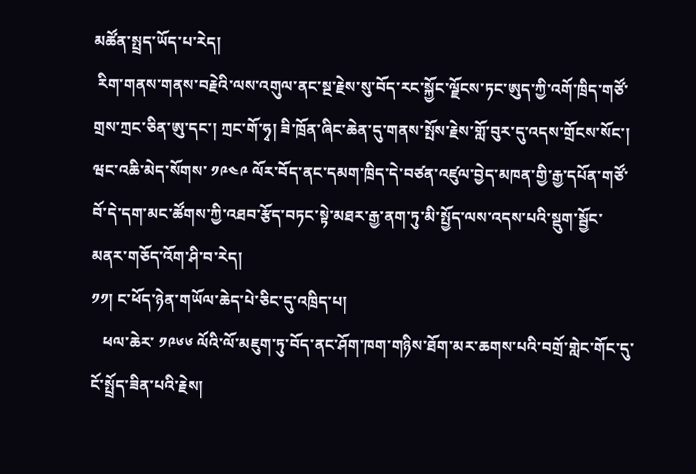མཚོན་སྤྲད་ཡོད་པ་རེད།
 རིག་གནས་གནས་བརྗེའི་ལས་འགུལ་ནང་སྔ་རྗེས་སུ་བོད་རང་སྐྱོང་ལྗོངས་ཏང་ཨུད་ཀྱི་འགོ་ཁྲིད་གཙོ་གྲས་ཀྲང་ཅིན་ཨུ་དང་། ཀྲང་གོ་ཧྭ། ཟི་ཁྲོན་ཞིང་ཆེན་དུ་གནས་སྤོས་རྗེས་གློ་བུར་དུ་འདས་གྲོངས་སོང་། ཝང་འཆི་མེད་སོགས་ ༡༩༤༩ ལོར་བོད་ནང་དམག་ཁྲིད་དེ་བཙན་འཛུལ་བྱེད་མཁན་གྱི་རྒྱ་དཔོན་གཙོ་བོ་དེ་དག་མང་ཚོགས་ཀྱི་འཐབ་རྩོད་བཏང་སྟེ་མཐར་རྒྱ་ནག་ཏུ་མི་སྤྱོད་ལས་འདས་པའི་སྡུག་སྦྱོང་མནར་གཅོད་འོག་ཤི་བ་རེད།
༡༡། ང་ཕོད་ཉེན་གཡོལ་ཆེད་པེ་ཅིང་དུ་འཁྲིད་པ།
   ཕལ་ཆེར་ ༡༩༦༦ ལོའི་ལོ་མཇུག་ཏུ་བོད་ནང་ཤོག་ཁག་གཉིས་ཐོག་མར་ཆགས་པའི་བགྲོ་གླེང་གོང་དུ་ངོ་སྤྲོད་ཟིན་པའི་རྗེས།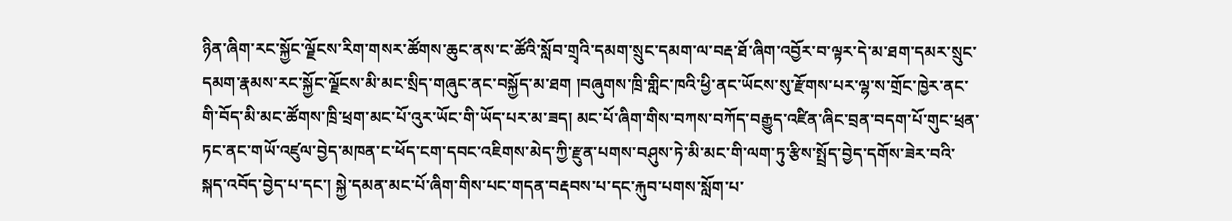ཉིན་ཞིག་རང་སྐྱོང་ལྗོངས་རིག་གསར་ཚོགས་ཆུང་ནས་ང་ཚོའི་སློབ་གྲྭའི་དམག་སྲུང་དམག་ལ་བརྡ་ཐོ་ཞིག་འབྱོར་བ་ལྟར་དེ་མ་ཐག་དམར་སྲུང་དམག་རྣམས་རང་སྐྱོང་ལྗོངས་མི་མང་སྲིད་གཞུང་ནང་བསྐྱོད་མ་ཐག །བཞུགས་ཁྲི་གླིང་ཁའི་ཕྱི་ནང་ཡོངས་སུ་རྫོགས་པར་ལྷ་ས་གྲོང་ཁྱེར་ནང་གི་བོད་མི་མང་ཚོགས་ཁྲི་ཕྲག་མང་པོ་འུར་ཡོང་གི་ཡོད་པར་མ་ཟད། མང་པོ་ཞིག་གིས་བཀས་བཀོད་བརྒྱུད་འཛིན་ཞིང་བྲན་བདག་པོ་གུང་ཕྲན་ཏང་ནང་གཡོ་འཛུལ་བྱེད་མཁན་ང་ཕོད་ངག་དབང་འཇིགས་མེད་ཀྱི་རྫུན་པགས་བཤུས་ཏེ་མི་མང་གི་ལག་ཏུ་རྩིས་སྤྲོད་བྱེད་དགོས་ཟེར་བའི་སྐད་འབོད་བྱེད་པ་དང་། སྐྱེ་དམན་མང་པོ་ཞིག་གིས་པང་གདན་བརྡབས་པ་དང་རྐུབ་པགས་སློག་པ་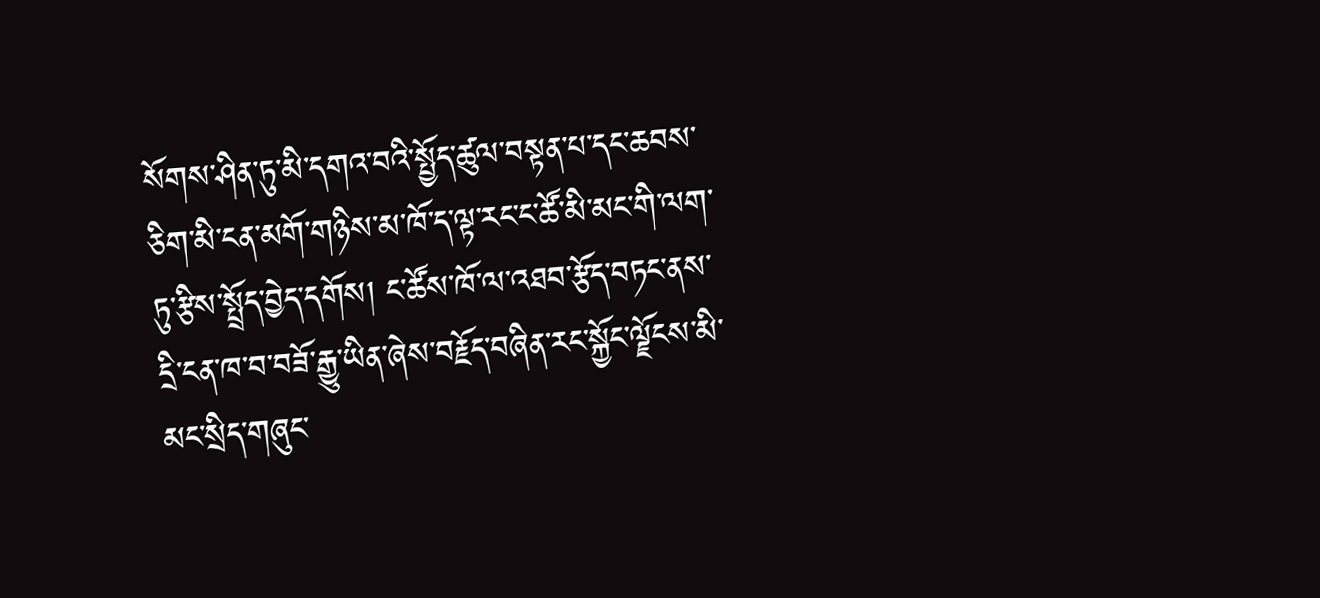སོགས་ཤིན་ཏུ་མི་དགའ་བའི་སྤྱོད་ཚུལ་བསྟན་པ་དང་ཆབས་ཅིག་མི་ངན་མགོ་གཉིས་མ་ཁོ་ད་ལྟ་རང་ང་ཚོ་མི་མང་གི་ལག་ཏུ་རྩིས་སྤྲོད་བྱེད་དགོས། ང་ཚོས་ཁོ་ལ་འཐབ་རྩོད་བཏང་ནས་དྲི་ངན་ཁ་བ་བཟོ་རྒྱུ་ཡིན་ཞེས་བརྗོད་བཞིན་རང་སྐྱོང་ལྗོངས་མི་མང་སྲིད་གཞུང་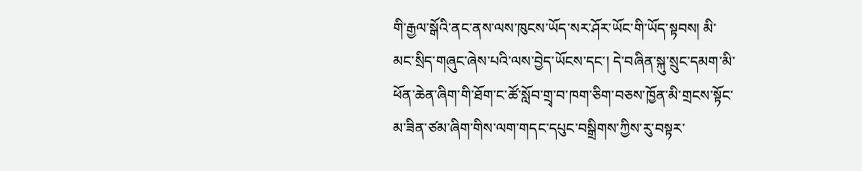གི་རྒྱལ་སྒོའི་ནང་ནས་ལས་ཁུངས་ཡོད་སར་ཤོར་ཡོང་གི་ཡོད་སྟབས། མི་མང་སྲིད་གཞུང་ཞེས་པའི་ལས་བྱེད་ཡོངས་དང་། དེ་བཞིན་སྐུ་སྲུང་དམག་མི་ཕོན་ཆེན་ཞིག་གི་ཐོག་ང་ཚོ་སློབ་གྲྭ་བ་ཁག་ཅིག་བཅས་ཁྱོན་མི་གྲངས་སྟོང་མ་ཟིན་ཙམ་ཞིག་གིས་ལག་གདང་དཔུང་བསྒྲིགས་ཀྱིས་རུ་བསྟར་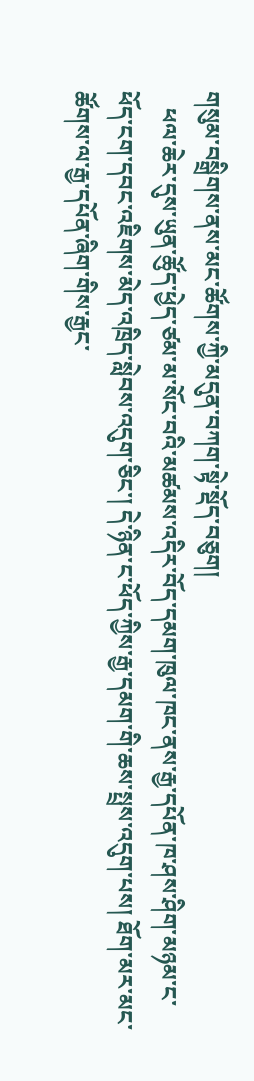གསུམ་བསྒྲིགས་ནས་མང་ཚོགས་ཀྱི་མདུན་བཀག་སྟེ་སྡོད་བཅུག།
   ཕལ་ཆེར་དུས་ཡུན་ཚོུད་ཕྱེད་ཙམ་མ་སོང་བའི་མཚམས་འདིར་བོད་དམག་ཁུལ་ཁང་ནས་རྒྱ་དཔོན་ཁ་ཤས་ཤིག་མཉམ་ང་ཕོད་ངག་དབང་འཇིགས་མེད་འཁྲིད་སླེབས་འདུག་ཅིང་། དེ་ཉིན་ང་ཕོད་ཀྱིས་རྒྱ་དམག་གི་ཆས་སྤྲས་འདུག་པས། ཐོག་མར་མང་ཚོགས་ལ་རྒྱ་དཔོན་ཞིག་གིས་རྒྱང་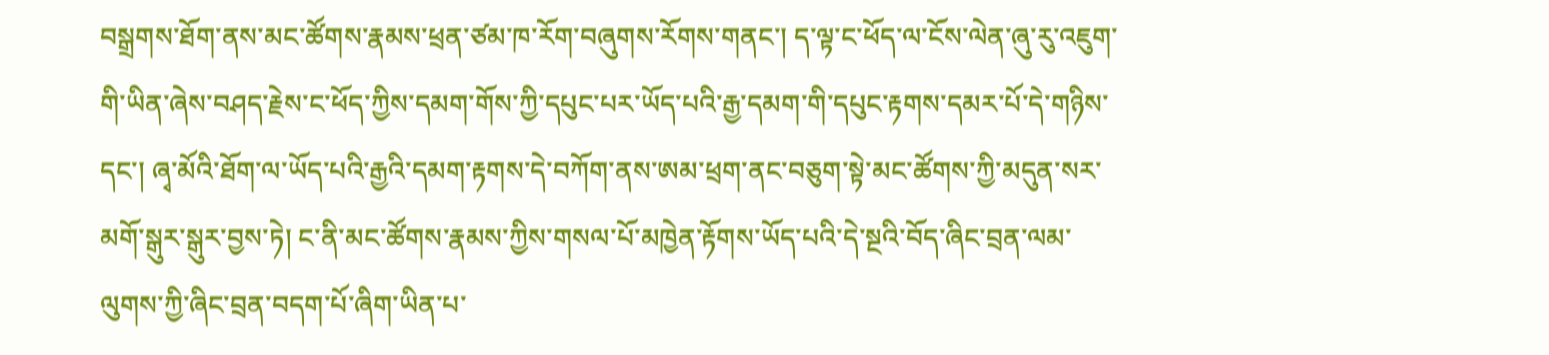བསྒྲགས་ཐོག་ནས་མང་ཚོགས་རྣམས་ཕྲན་ཙམ་ཁ་རོག་བཞུགས་རོགས་གནང་། ད་ལྟ་ང་ཕོད་ལ་ངོས་ལེན་ཞུ་རུ་འཇུག་གི་ཡིན་ཞེས་བཤད་རྗེས་ང་ཕོད་ཀྱིས་དམག་གོས་ཀྱི་དཔུང་པར་ཡོད་པའི་རྒྱ་དམག་གི་དཔུང་རྟགས་དམར་པོ་དེ་གཉིས་དང་། ཞྭ་མོའི་ཐོག་ལ་ཡོད་པའི་རྒྱའི་དམག་རྟགས་དེ་བཀོག་ནས་ཨམ་ཕྲག་ནང་བཅུག་སྟེ་མང་ཚོགས་ཀྱི་མདུན་སར་མགོ་སྒུར་སྒུར་བྱས་ཏེ། ང་ནི་མང་ཚོགས་རྣམས་ཀྱིས་གསལ་པོ་མཁྱེན་རྟོགས་ཡོད་པའི་དེ་སྔའི་བོད་ཞིང་བྲན་ལམ་ལུགས་ཀྱི་ཞིང་བྲན་བདག་པོ་ཞིག་ཡིན་པ་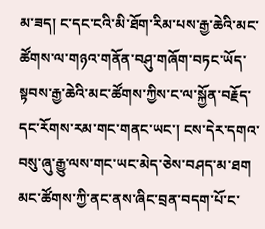མ་ཟད། ང་དང་ངའི་མི་ཐོག་རིམ་པས་རྒྱ་ཆེའི་མང་ཚོགས་ལ་གཉའ་གནོན་བཤུ་གཞོག་བཏང་ཡོད་སྟབས་རྒྱ་ཆེའི་མང་ཚོགས་ཀྱིས་ང་ལ་སྐྱོན་བརྗོད་དང་རོགས་རམ་གང་གནང་ཡང་། ངས་དེར་དགའ་བསུ་ཞུ་རྒྱུ་ལས་གང་ཡང་མེད་ཅེས་བཤད་མ་ཐག    མང་ཚོགས་ཀྱི་ནང་ནས་ཞིང་བྲན་བདག་པོ་ང་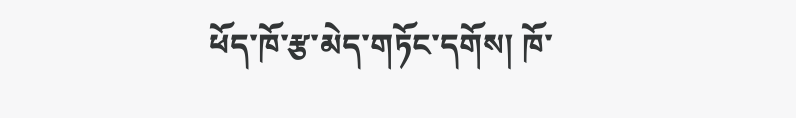ཕོད་ཁོ་རྩ་མེད་གཏོང་དགོས། ཁོ་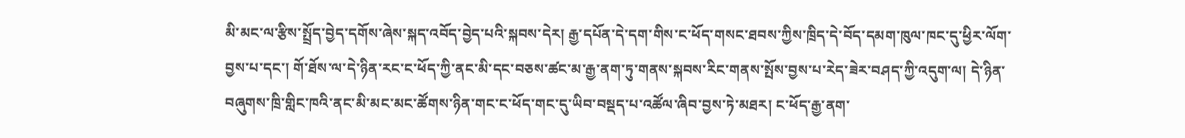མི་མང་ལ་རྩིས་སྤྲོད་བྱེད་དགོས་ཞེས་སྐད་འབོད་བྱེད་པའི་སྐབས་དེར། རྒྱ་དཔོན་དེ་དག་གིས་ང་ཕོད་གསང་ཐབས་ཀྱིས་ཁྲིད་དེ་བོད་དམག་ཁུལ་ཁང་དུ་ཕྱིར་ལོག་བྱས་པ་དང་། གོ་ཐོས་ལ་དེ་ཉིན་རང་ང་ཕོད་ཀྱི་ནང་མི་དང་བཅས་ཚང་མ་རྒྱ་ནག་ཏུ་གནས་སྐབས་རིང་གནས་སྤོས་བྱས་པ་རེད་ཟེར་བཤད་ཀྱི་འདུག་ལ། དེ་ཉིན་བཞུགས་ཁྲི་གླིང་ཁའི་ནང་མི་མང་མང་ཚོགས་ཉིན་གང་ང་ཕོད་གང་དུ་ཡིབ་བསྡད་པ་འཚོལ་ཞིབ་བྱས་ཏེ་མཐར། ང་ཕོད་རྒྱ་ནག་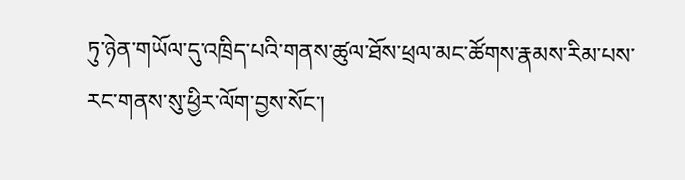ཏུ་ཉེན་གཡོལ་དུ་འཁྲིད་པའི་གནས་ཚུལ་ཐོས་ཕྲལ་མང་ཚོགས་རྣམས་རིམ་པས་རང་གནས་སུ་ཕྱིར་ལོག་བྱས་སོང་།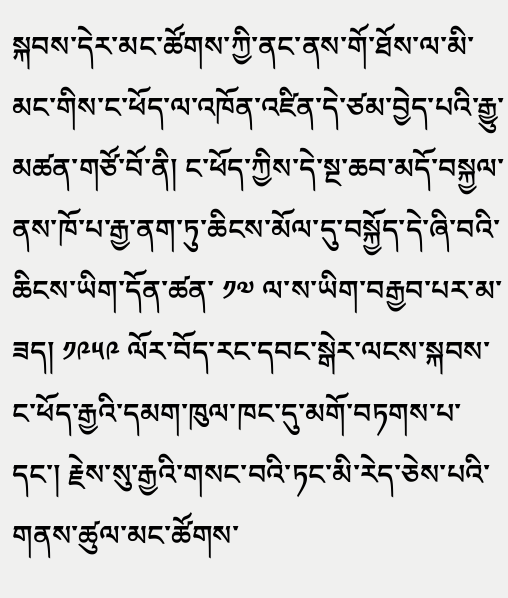སྐབས་དེར་མང་ཚོགས་ཀྱི་ནང་ནས་གོ་ཐོས་ལ་མི་མང་གིས་ང་ཕོད་ལ་འཁོན་འཛིན་དེ་ཙམ་བྱེད་པའི་རྒྱུ་མཚན་གཙོ་བོ་ནི། ང་ཕོད་ཀྱིས་དེ་སྔ་ཆབ་མདོ་བསྐྱལ་ནས་ཁོ་པ་རྒྱ་ནག་ཏུ་ཆིངས་མོལ་དུ་བསྐྱོད་དེ་ཞི་བའི་ཆིངས་ཡིག་དོན་ཚན་ ༡༧ ལ་ས་ཡིག་བརྒྱབ་པར་མ་ཟད། ༡༩༥༩ ལོར་བོད་རང་དབང་སྒེར་ལངས་སྐབས་ང་ཕོད་རྒྱའི་དམག་ཁུལ་ཁང་དུ་མགོ་བཏགས་པ་དང་། རྗེས་སུ་རྒྱའི་གསང་བའི་ཏང་མི་རེད་ཅེས་པའི་གནས་ཚུལ་མང་ཚོགས་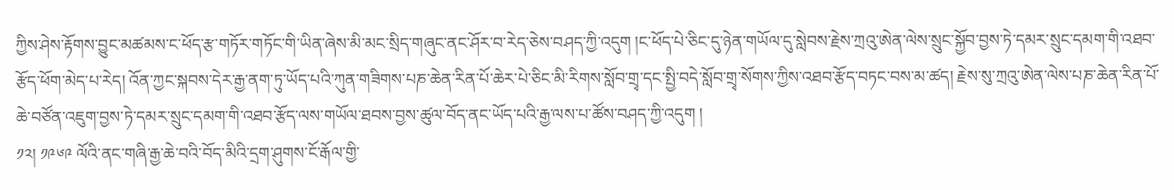ཀྱིས་ཤེས་རྟོགས་བྱུང་མཚམས་ང་ཕོད་རྩ་གཏོར་གཏོང་གི་ཡིན་ཞེས་མི་མང་སྲིད་གཞུང་ནང་ཤོར་བ་རེད་ཅེས་བཤད་ཀྱི་འདུག །ང་ཕོད་པེ་ཅིང་དུ་ཉེན་གཡོལ་དུ་སླེབས་རྗེས་ཀྲའུ་ཨེན་ལེས་སྲུང་སྐྱོབ་བྱས་ཏེ་དམར་སྲུང་དམག་གི་འཐབ་རྩོད་ཕོག་མེད་པ་རེད། འོན་ཀྱང་སྐབས་དེར་རྒྱ་ནག་ཏུ་ཡོད་པའི་ཀུན་གཟིགས་པཎ་ཆེན་རིན་པོ་ཆེར་པེ་ཅིང་མི་རིགས་སློབ་གྲྭ་དང་སྤྱི་བདེ་སློབ་གྲྭ་སོགས་ཀྱིས་འཐབ་རྩོད་བཏང་བས་མ་ཚད། རྗེས་སུ་ཀྲའུ་ཨེན་ལེས་པཎ་ཆེན་རིན་པོ་ཆེ་བཙོན་འཇུག་བྱས་ཏེ་དམར་སྲུང་དམག་གི་འཐབ་རྩོད་ལས་གཡོལ་ཐབས་བྱས་ཚུལ་བོད་ནང་ཡོད་པའི་རྒྱ་ལས་པ་ཚོས་བཤད་ཀྱི་འདུག །
༡༢། ༡༩༦༩ ལོའི་ནང་གཞི་རྒྱ་ཆེ་བའི་བོད་མིའི་དྲག་ཤུགས་ངོ་རྒོལ་གྱི་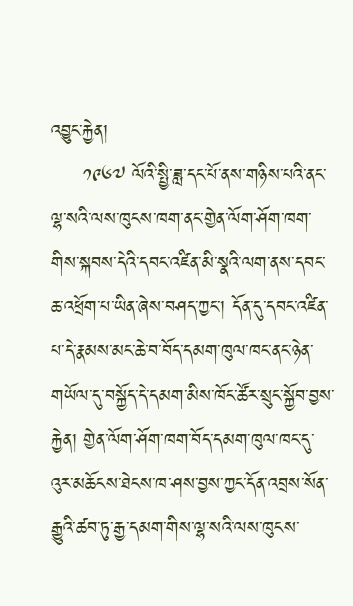འབྱུང་རྐྱེན།
     ༡༩༦༧ ལོའི་སྤྱི་ཟླ་དང་པོ་ནས་གཉིས་པའི་ནང་ལྷ་སའི་ལས་ཁུངས་ཁག་ནང་གྱེན་ལོག་ཤོག་ཁག་གིས་སྐབས་དེའི་དབང་འཛིན་མི་སྣའི་ལག་ནས་དབང་ཆ་འཕྲོག་པ་ཡིན་ཞེས་བཤད་ཀྱང་། དོན་དུ་དབང་འཛིན་པ་དེ་རྣམས་མང་ཆེ་བ་བོད་དམག་ཁུལ་ཁང་ནང་ཉེན་གཡོལ་དུ་བསྐྱོད་དེ་དམག་མིས་ཁོང་ཚོར་སྲུང་སྐྱོབ་བྱས་རྐྱེན། གྱེན་ལོག་ཤོག་ཁག་བོད་དམག་ཁུལ་ཁང་དུ་འུར་མཆོངས་ཐེངས་ཁ་ཤས་བྱས་ཀྱང་དོན་འབྲས་སོན་རྒྱུའི་ཚབ་ཏུ་རྒྱ་དམག་གིས་ལྷ་སའི་ལས་ཁུངས་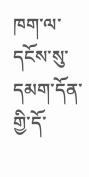ཁག་ལ་དངོས་སུ་དམག་དོན་གྱི་དོ་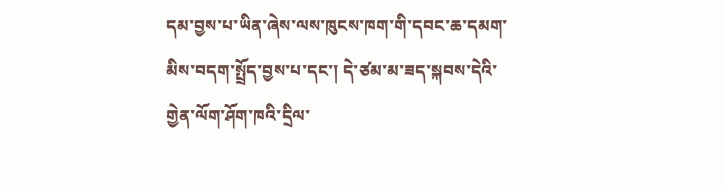དམ་བྱས་པ་ཡིན་ཞེས་ལས་ཁུངས་ཁག་གི་དབང་ཆ་དམག་མིས་བདག་སྤྲོད་བྱས་པ་དང་། དེ་ཙམ་མ་ཟད་སྐབས་དེའི་གྱེན་ལོག་ཤོག་ཁའི་དྲིལ་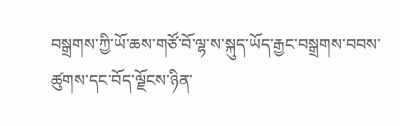བསྒྲགས་ཀྱི་ཡོ་ཆས་གཙོ་བོ་ལྷ་ས་སྐུད་ཡོད་རྒྱང་བསྒྲགས་བབས་ཚུགས་དང་བོད་ལྗོངས་ཉིན་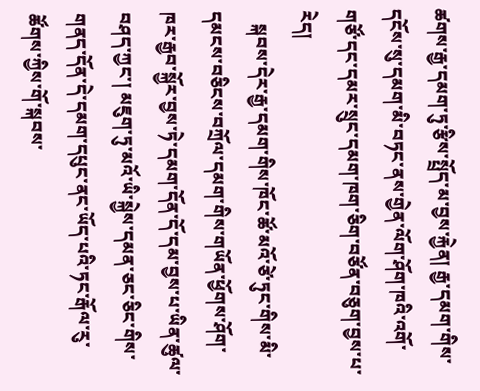ཚགས་རྒྱ་དམག་ཏུ་རྩིས་སྤྲོད་མ་བྱས་རྐྱེན། རྒྱ་དམག་གིས་དངོས་སུ་དམག་མི་བཏང་ནས་གྱེན་ལོག་ཤོག་ཁའི་འགོ་གཙོ་དང་དམར་སྲུང་དམག་ཁག་ཅིག་བཙོན་བཅུག་བྱས་པ་རེད།
   སྐབས་དེར་རྒྱ་དམག་གིས་ཁོང་ཚོ་མའོ་ཙེ་ཏུང་གིས་མི་དམངས་བཅིངས་བཀྲོལ་དམག་གིས་གཡོན་ཕྱོགས་ཤོག་ཁར་རྒྱབ་སྐྱོར་བྱས་ཏེ་དམག་དོན་དོ་དམ་བྱས་པ་ཡིན་ཚུལ་བཤད་ཀྱང་། མཇུག་ཏུ་མའོ་ཡི་སྐྱེས་དམན་ཅང་ཅིང་གིས་གནད་དོན་དེ་དམག་དཔུང་ནང་ཡོད་པའི་ཏང་རྒོལ་རུ་ཚོགས་ཀྱིས་གོ་སྐབས་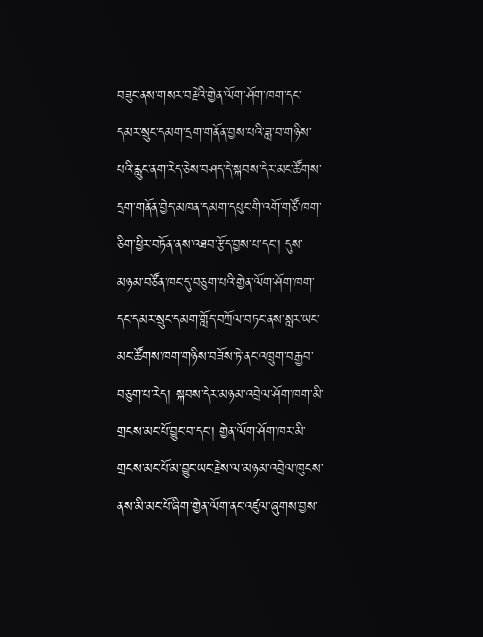བཟུང་ནས་གསར་བརྗེའི་གྱེན་ལོག་ཤོག་ཁག་དང་དམར་སྲུང་དམག་དྲག་གནོན་བྱས་པའི་ཟླ་བ་གཉིས་པའི་རླུང་ནག་རེད་ཅེས་བཤད་དེ་སྐབས་དེར་མང་ཚོགས་དྲག་གནོན་བྱེད་མཁན་དམག་དཔུང་གི་འགོ་གཙོ་ཁག་ཅིག་ཕྱིར་བཏོན་ནས་འཐབ་རྩོད་བྱས་པ་དང་། དུས་མཉམ་བཙོན་ཁང་དུ་བཅུག་པའི་གྱེན་ལོག་ཤོག་ཁག་དང་དམར་སྲུང་དམག་གློད་བཀྲོལ་བཏང་ནས་སླར་ཡང་མང་ཚོགས་ཁག་གཉིས་བཟོས་ཏེ་ནང་འཁྲུག་བརྒྱབ་བཅུག་པ་རེད། སྐབས་དེར་མཉམ་འབྲེལ་ཤོག་ཁག་མི་གྲངས་མང་པོ་བྱུང་བ་དང་། གྱེན་ལོག་ཤོག་ཁར་མི་གྲངས་མང་པོ་མ་བྱུང་ཡང་རྗེས་ལ་མཉམ་འབྲེལ་ཁུངས་ནས་མི་མང་པོ་ཞིག་གྱེན་ལོག་ནང་འཛུལ་ཞུགས་བྱས་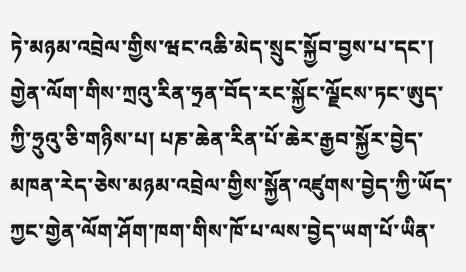ཏེ་མཉམ་འབྲེལ་གྱིས་ཝང་འཆི་མེད་སྲུང་སྐྱོབ་བྱས་པ་དང་། གྱེན་ལོག་གིས་ཀྲའུ་རིན་ཧྲན་བོད་རང་སྐྱོང་ལྗོངས་ཏང་ཨུད་ཀྱི་ཧྲུའུ་ཅི་གཉིས་པ། པཎ་ཆེན་རིན་པོ་ཆེར་རྒྱབ་སྐྱོར་བྱེད་མཁན་རེད་ཅེས་མཉམ་འབྲེལ་གྱིས་སྐྱོན་འཛུགས་བྱེད་ཀྱི་ཡོད་ཀྱང་གྱེན་ལོག་ཤོག་ཁག་གིས་ཁོ་པ་ལས་བྱེད་ཡག་པོ་ཡིན་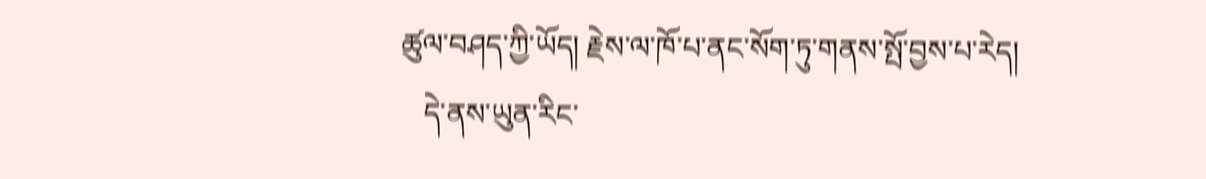ཚུལ་བཤད་ཀྱི་ཡོད། རྗེས་ལ་ཁོ་པ་ནང་སོག་ཏུ་གནས་སྤོ་བྱས་པ་རེད།
   དེ་ནས་ཡུན་རིང་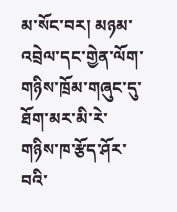མ་སོང་བར། མཉམ་འབྲེལ་དང་གྱེན་ལོག་གཉིས་ཁྲོམ་གཞུང་དུ་ཐོག་མར་མི་རེ་གཉིས་ཁ་རྩོད་ཤོར་བའི་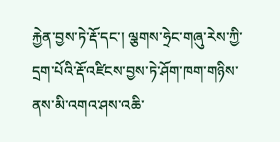རྐྱེན་བྱས་ཏེ་རྡོ་དང་། ལྕགས་ཧྲེང་གཞུ་རེས་ཀྱི་དྲག་པོའི་རྡོ་འཛིངས་བྱས་ཏེ་ཤོག་ཁག་གཉིས་ནས་མི་འགའ་ཤས་འཆི་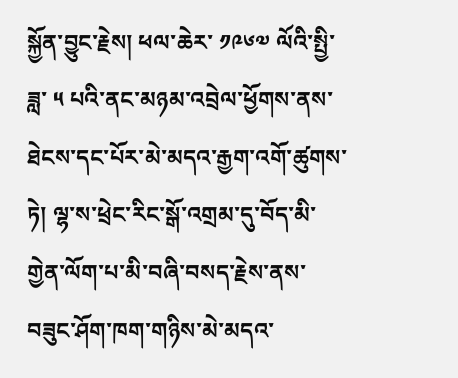སྐྱོན་བྱུང་རྗེས། ཕལ་ཆེར་ ༡༩༦༧ ལོའི་སྤྱི་ཟླ་ ༥ པའི་ནང་མཉམ་འབྲེལ་ཕྱོགས་ནས་ཐེངས་དང་པོར་མེ་མདའ་རྒྱག་འགོ་ཚུགས་ཏེ། ལྷ་ས་ཕྲེང་རིང་སྒོ་འགྲམ་དུ་བོད་མི་གྱེན་ལོག་པ་མི་བཞི་བསད་རྗེས་ནས་བཟུང་ཤོག་ཁག་གཉིས་མེ་མདའ་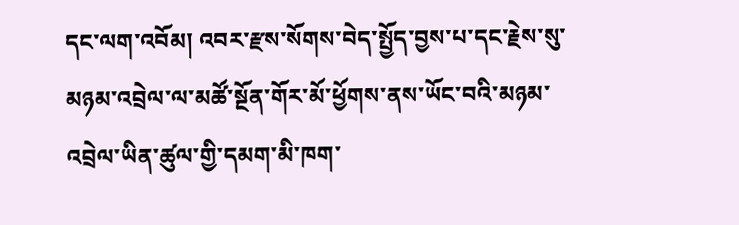དང་ལག་འབོམ། འབར་རྫས་སོགས་བེད་སྤྱོད་བྱས་པ་དང་རྗེས་སུ་མཉམ་འབྲེལ་ལ་མཚོ་སྔོན་གོར་མོ་ཕྱོགས་ནས་ཡོང་བའི་མཉམ་འབྲེལ་ཡིན་ཚུལ་གྱི་དམག་མི་ཁག་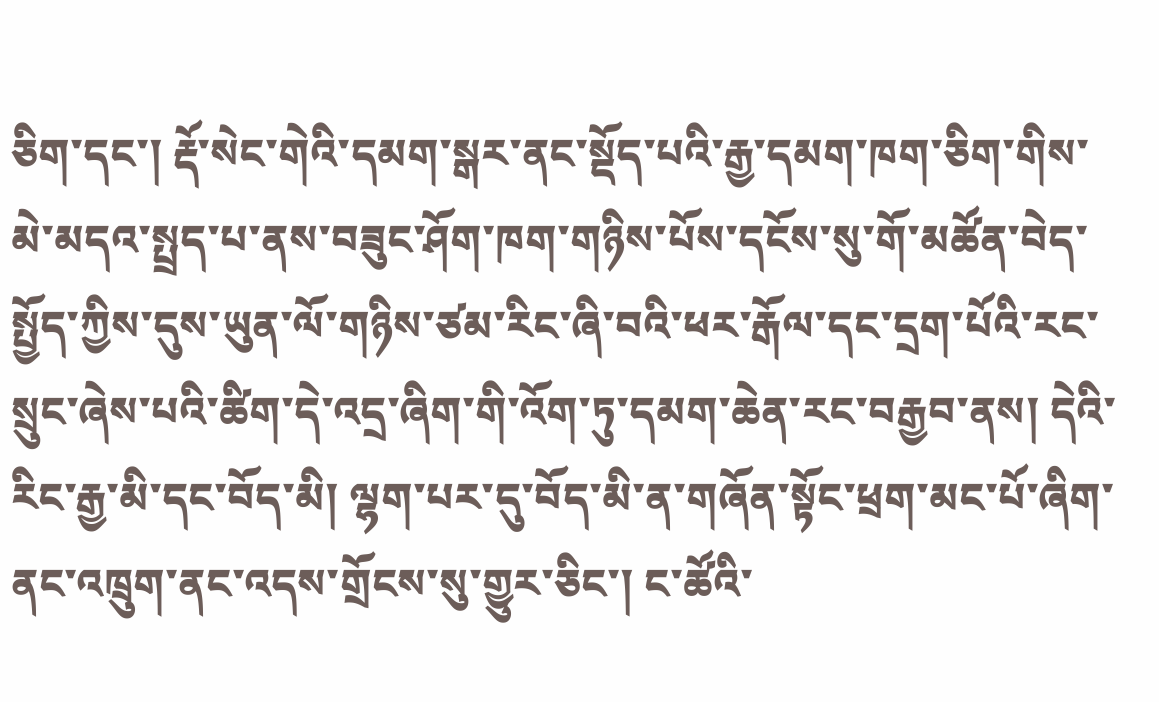ཅིག་དང་། རྡོ་སེང་གེའི་དམག་སྒར་ནང་སྡོད་པའི་རྒྱ་དམག་ཁག་ཅིག་གིས་མེ་མདའ་སྤྲད་པ་ནས་བཟུང་ཤོག་ཁག་གཉིས་པོས་དངོས་སུ་གོ་མཚོན་བེད་སྤྱོད་ཀྱིས་དུས་ཡུན་ལོ་གཉིས་ཙམ་རིང་ཞི་བའི་ཕར་རྒོལ་དང་དྲག་པོའི་རང་སྲུང་ཞེས་པའི་ཚིག་དེ་འདྲ་ཞིག་གི་འོག་ཏུ་དམག་ཆེན་རང་བརྒྱབ་ནས། དེའི་རིང་རྒྱ་མི་དང་བོད་མི། ལྷག་པར་དུ་བོད་མི་ན་གཞོན་སྟོང་ཕྲག་མང་པོ་ཞིག་ནང་འཁྲུག་ནང་འདས་གྲོངས་སུ་གྱུར་ཅིང་། ང་ཚོའི་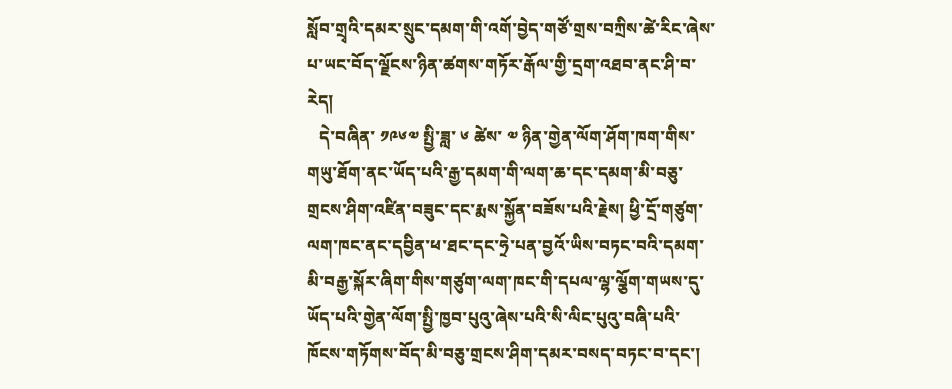སློབ་གྲྭའི་དམར་སྲུང་དམག་གི་འགོ་བྱེད་གཙོ་གྲས་བཀྲིས་ཚེ་རིང་ཞེས་པ་ཡང་བོད་ལྗོངས་ཉིན་ཚགས་གཏོར་རྒོལ་གྱི་དྲག་འཐབ་ནང་ཤི་བ་རེད།
   དེ་བཞིན་ ༡༩༦༧ སྤྱི་ཟླ་ ༦ ཚེས་ ༧ ཉིན་གྱེན་ལོག་ཤོག་ཁག་གིས་གཡུ་ཐོག་ནང་ཡོད་པའི་རྒྱ་དམག་གི་ལག་ཆ་དང་དམག་མི་བཅུ་གྲངས་ཤིག་འཛིན་བཟུང་དང་རྨས་སྐྱོན་བཟོས་པའི་རྗེས། ཕྱི་དྲོ་གཙུག་ལག་ཁང་ནང་དབྱིན་ཕ་ཐང་དང་ཧྲེ་པན་བྱའོ་ཡིས་བཏང་བའི་དམག་མི་བརྒྱ་སྐོར་ཞིག་གིས་གཙུག་ལག་ཁང་གི་དཔལ་ལྷ་ལྕོག་གཡས་དུ་ཡོད་པའི་གྱེན་ལོག་སྤྱི་ཁྱབ་པུའུ་ཞེས་པའི་སི་ལིང་པུའུ་བཞི་པའི་ཁོངས་གཏོགས་བོད་མི་བཅུ་གྲངས་ཤིག་དམར་བསད་བཏང་བ་དང་།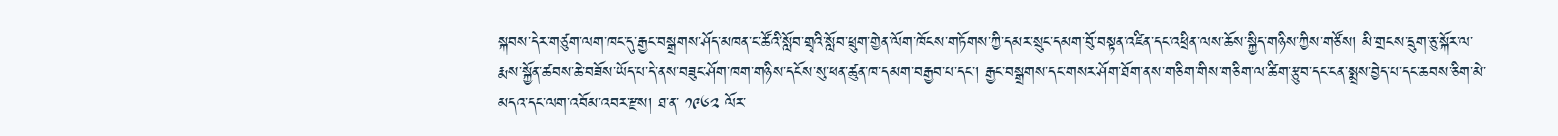སྐབས་དེར་གཙུག་ལག་ཁང་དུ་རྒྱང་བསྒྲགས་ཤོད་མཁན་ང་ཚོའི་སློབ་གྲྭའི་སློབ་ཕྲུག་གྱེན་ལོག་ཁོངས་གཏོགས་ཀྱི་དམར་སྲུང་དམག་བོུ་བསྟན་འཛིན་དང་འཕྲིན་ལས་ཆོས་སྐྱིད་གཉིས་ཀྱིས་གཙོས། མི་གྲངས་དྲུག་ཅུ་སྐོར་ལ་རྨས་སྐྱོན་ཚབས་ཆེ་བཟོས་ཡོད་པ་དེ་ནས་བཟུང་ཤོག་ཁག་གཉིས་དངོས་སུ་ཕན་ཚུན་ཁ་དམག་བརྒྱབ་པ་དང་། རྒྱང་བསྒྲགས་དང་གསར་ཤོག་ཐོག་ནས་གཅིག་གིས་གཅིག་ལ་ཚིག་རྩུབ་དང་ངན་སྨྲས་བྱེད་པ་དང་ཆབས་ཅིག་མེ་མདའ་དང་ལག་འབོམ་འབར་རྫས། ཐ་ན་ ༡༩༦༢ ལོར་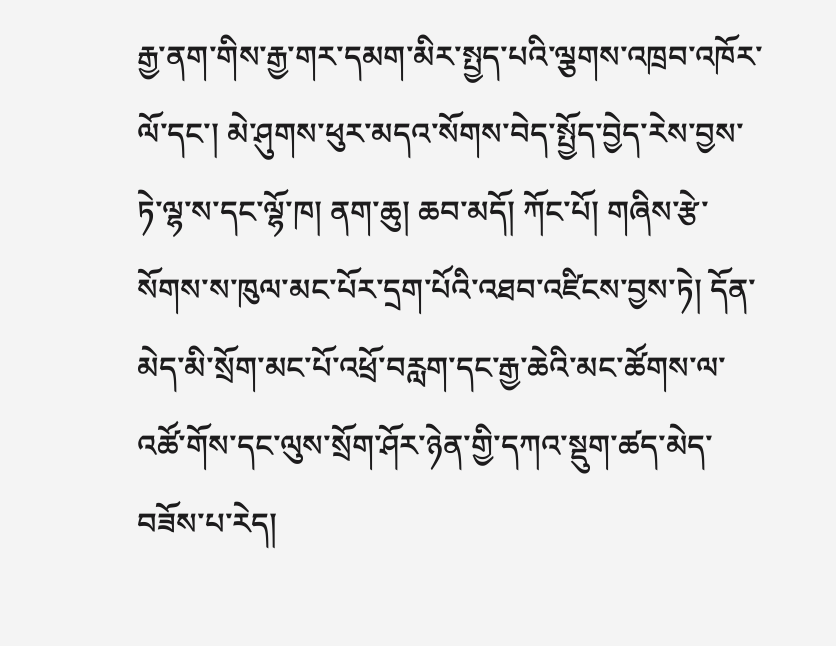རྒྱ་ནག་གིས་རྒྱ་གར་དམག་མིར་སྤྱད་པའི་ལྕགས་འཁྲབ་འཁོར་ལོ་དང་། མེ་ཤུགས་ཕུར་མདའ་སོགས་བེད་སྤྱོད་བྱེད་རེས་བྱས་ཏེ་ལྷ་ས་དང་ལྷོ་ཁ། ནག་ཆུ། ཆབ་མདོ། ཀོང་པོ། གཞིས་རྩེ་སོགས་ས་ཁུལ་མང་པོར་དྲག་པོའི་འཐབ་འཛིངས་བྱས་ཏེ། དོན་མེད་མི་སྲོག་མང་པོ་འཕྲོ་བརླག་དང་རྒྱ་ཆེའི་མང་ཚོགས་ལ་འཚོ་གོས་དང་ལུས་སྲོག་ཤོར་ཉེན་གྱི་དཀའ་སྡུག་ཚད་མེད་བཟོས་པ་རེད།